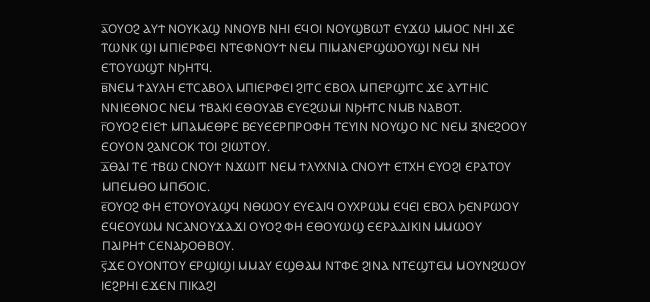ⲁ̅ⲞⲨⲞϨ ⲀⲨϮ ⲚⲞⲨⲔⲀϢ ⲚⲚⲞⲨⲂ ⲚⲎⲒ ⲈϤⲞⲒ ⲚⲞⲨϢⲂⲰⲦ ⲈⲨϪⲰ ⲘⲘⲞⲤ ⲚⲎⲒ ϪⲈ ⲦⲰⲚⲔ ϢⲒ ⲘⲠⲒⲈⲢⲪⲈⲒ ⲚⲦⲈⲪⲚⲞⲨϮ ⲚⲈⲘ ⲠⲒⲘⲀⲚⲈⲢϢⲰⲞⲨϢⲒ ⲚⲈⲘ ⲚⲎ ⲈⲦⲞⲨⲰϢⲦ ⲚϦⲎⲦϤ.
ⲃ̅ⲚⲈⲘ ϮⲀⲨⲖⲎ ⲈⲦⲤⲀⲂⲞⲖ ⲘⲠⲒⲈⲢⲪⲈⲒ ϨⲒⲦⲤ ⲈⲂⲞⲖ ⲘⲠⲈⲢϢⲒⲦⲤ ϪⲈ ⲀⲨⲦⲎⲒⲤ ⲚⲚⲒⲈⲐⲚⲞⲤ ⲚⲈⲘ ϮⲂⲀⲔⲒ ⲈⲐⲞⲨⲀⲂ ⲈⲨⲈϨⲰⲘⲒ ⲚϦⲎⲦⲤ ⲚⲘⲂ ⲚⲀⲂⲞⲦ.
ⲅ̅ⲞⲨⲞϨ ⲈⲒⲈϮ ⲘⲠⲀⲘⲈⲐⲢⲈ ⲂⲈⲨⲈⲈⲢⲠⲢⲞⲪⲎ ⲦⲈⲨⲒⲚ ⲚⲞⲨϢⲞ ⲚⲤ ⲚⲈⲘ ⲜⲚⲈϨⲞⲞⲨ ⲈⲞⲨⲞⲚ ϨⲀⲚⲤⲞⲔ ⲦⲞⲒ ϨⲒⲰⲦⲞⲨ.
ⲇ̅ⲐⲀⲒ ⲦⲈ ϮⲂⲰ ⲤⲚⲞⲨϮ ⲚϪⲰⲒⲦ ⲚⲈⲘ ϮⲖⲨⲬⲚⲒⲀ ⲤⲚⲞⲨϮ ⲈⲦⲬⲎ ⲈⲨⲞϨⲒ ⲈⲢⲀⲦⲞⲨ ⲘⲠⲈⲘⲐⲞ ⲘⲠϬⲞⲒⲤ.
ⲉ̅ⲞⲨⲞϨ ⲪⲎ ⲈⲦⲞⲨⲞⲨⲀϢϤ ⲚⲐⲰⲞⲨ ⲈⲨⲈⲀⲒϤ ⲞⲨⲬⲢⲰⲘ ⲈϤⲈⲒ ⲈⲂⲞⲖ ϦⲈⲚⲢⲰⲞⲨ ⲈϤⲈⲞⲨⲰⲘ ⲚⲤⲀⲚⲞⲨϪⲀϪⲒ ⲞⲨⲞϨ ⲪⲎ ⲈⲐⲞⲨⲰϢ ⲈⲈⲢⲀⲆⲒⲔⲒⲚ ⲘⲘⲰⲞⲨ ⲠⲀⲒⲢⲎϮ ⲤⲈⲚⲀϦⲞⲐⲂⲞⲨ.
ⲋ̅ϪⲈ ⲞⲨⲞⲚⲦⲞⲨ ⲈⲢϢⲒϢⲒ ⲘⲘⲀⲨ ⲈϢⲐⲀⲘ ⲚⲦⲪⲈ ϨⲒⲚⲀ ⲚⲦⲈϢⲦⲈⲘ ⲘⲞⲨⲚϨⲰⲞⲨ ⲒⲈϨⲢⲎⲒ ⲈϪⲈⲚ ⲠⲒⲔⲀϨⲒ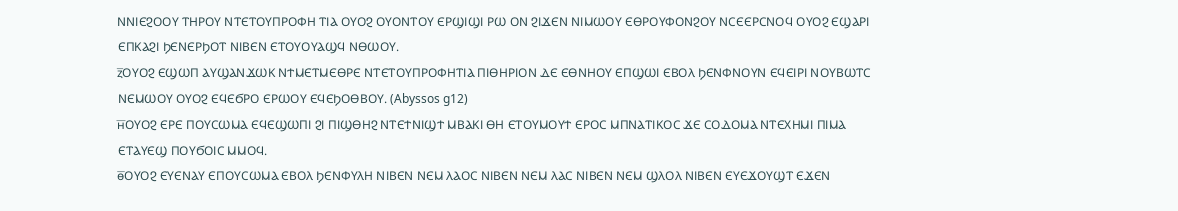ⲚⲚⲒⲈϨⲞⲞⲨ ⲦⲎⲢⲞⲨ ⲚⲦⲈⲦⲞⲨⲠⲢⲞⲪⲎ ⲦⲒⲀ ⲞⲨⲞϨ ⲞⲨⲞⲚⲦⲞⲨ ⲈⲢϢⲒϢⲒ ⲢⲰ ⲞⲚ ϨⲒϪⲈⲚ ⲚⲒⲘⲰⲞⲨ ⲈⲐⲢⲞⲨⲪⲞⲚϨⲞⲨ ⲚⲤⲈⲈⲢⲤⲚⲞϤ ⲞⲨⲞϨ ⲈϢⲀⲢⲒ ⲈⲠⲔⲀϨⲒ ϦⲈⲚⲈⲢϦⲞⲦ ⲚⲒⲂⲈⲚ ⲈⲦⲞⲨⲞⲨⲀϢϤ ⲚⲐⲰⲞⲨ.
ⲍ̅ⲞⲨⲞϨ ⲈϢⲰⲠ ⲀⲨϢⲀⲚϪⲰⲔ ⲚϮⲘⲈⲦⲘⲈⲐⲢⲈ ⲚⲦⲈⲦⲞⲨⲠⲢⲞⲪⲎⲦⲒⲀ ⲠⲒⲐⲎⲢⲒⲞⲚ ⲆⲈ ⲈⲐⲚⲎⲞⲨ ⲈⲠϢⲰⲒ ⲈⲂⲞⲖ ϦⲈⲚⲪⲚⲞⲨⲚ ⲈϤⲈⲒⲢⲒ ⲚⲞⲨⲂⲰⲦⲤ ⲚⲈⲘⲰⲞⲨ ⲞⲨⲞϨ ⲈϤⲈϬⲢⲞ ⲈⲢⲰⲞⲨ ⲈϤⲈϦⲞⲐⲂⲞⲨ. (Abyssos g12)
ⲏ̅ⲞⲨⲞϨ ⲈⲢⲈ ⲠⲞⲨⲤⲰⲘⲀ ⲈϤⲈϢⲰⲠⲒ ϨⲒ ⲠⲒϢⲐⲎϨ ⲚⲦⲈϮⲚⲒϢϮ ⲘⲂⲀⲔⲒ ⲐⲎ ⲈⲦⲞⲨⲘⲞⲨϮ ⲈⲢⲞⲤ ⲘⲠⲚⲀⲦⲒⲔⲞⲤ ϪⲈ ⲤⲞⲆⲞⲘⲀ ⲚⲦⲈⲬⲎⲘⲒ ⲠⲒⲘⲀ ⲈⲦⲀⲨⲈϢ ⲠⲞⲨϬⲞⲒⲤ ⲘⲘⲞϤ.
ⲑ̅ⲞⲨⲞϨ ⲈⲨⲈⲚⲀⲨ ⲈⲠⲞⲨⲤⲰⲘⲀ ⲈⲂⲞⲖ ϦⲈⲚⲪⲨⲖⲎ ⲚⲒⲂⲈⲚ ⲚⲈⲘ ⲖⲀⲞⲤ ⲚⲒⲂⲈⲚ ⲚⲈⲘ ⲖⲀⲤ ⲚⲒⲂⲈⲚ ⲚⲈⲘ ϢⲖⲞⲖ ⲚⲒⲂⲈⲚ ⲈⲨⲈϪⲞⲨϢⲦ ⲈϪⲈⲚ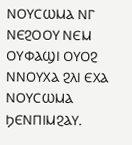ⲚⲞⲨⲤⲰⲘⲀ ⲚⲄ ⲚⲈϨⲞⲞⲨ ⲚⲈⲘ ⲞⲨⲪⲀϢⲒ ⲞⲨⲞϨ ⲚⲚⲞⲨⲬⲀ ϨⲖⲒ ⲈⲬⲀ ⲚⲞⲨⲤⲰⲘⲀ ϦⲈⲚⲠⲒⲘϨⲀⲨ.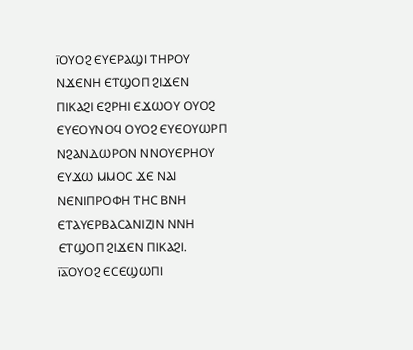ⲓ̅ⲞⲨⲞϨ ⲈⲨⲈⲢⲀϢⲒ ⲦⲎⲢⲞⲨ ⲚϪⲈⲚⲎ ⲈⲦϢⲞⲠ ϨⲒϪⲈⲚ ⲠⲒⲔⲀϨⲒ ⲈϨⲢⲎⲒ ⲈϪⲰⲞⲨ ⲞⲨⲞϨ ⲈⲨⲈⲞⲨⲚⲞϤ ⲞⲨⲞϨ ⲈⲨⲈⲞⲨⲰⲢⲠ ⲚϨⲀⲚⲆⲰⲢⲞⲚ ⲚⲚⲞⲨⲈⲢⲎⲞⲨ ⲈⲨϪⲰ ⲘⲘⲞⲤ ϪⲈ ⲚⲀⲒ ⲚⲈⲚⲒⲠⲢⲞⲪⲎ ⲦⲎⲤ ⲂⲚⲎ ⲈⲦⲀⲨⲈⲢⲂⲀⲤⲀⲚⲒⲌⲒⲚ ⲚⲚⲎ ⲈⲦϢⲞⲠ ϨⲒϪⲈⲚ ⲠⲒⲔⲀϨⲒ.
ⲓ̅ⲁ̅ⲞⲨⲞϨ ⲈⲤⲈϢⲰⲠⲒ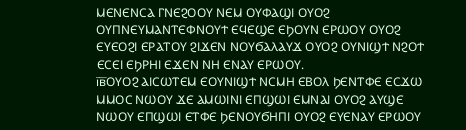ⲘⲈⲚⲈⲚⲤⲀ ⲄⲚⲈϨⲞⲞⲨ ⲚⲈⲘ ⲞⲨⲪⲀϢⲒ ⲞⲨⲞϨ ⲞⲨⲠⲚⲈⲨⲘⲀⲚⲦⲈⲪⲚⲞⲨϮ ⲈϤⲈϢⲈ ⲈϦⲞⲨⲚ ⲈⲢⲰⲞⲨ ⲞⲨⲞϨ ⲈⲨⲈⲞϨⲒ ⲈⲢⲀⲦⲞⲨ ϨⲒϪⲈⲚ ⲚⲞⲨϬⲀⲖⲀⲨϪ ⲞⲨⲞϨ ⲞⲨⲚⲒϢϮ ⲚϨⲞϮ ⲈⲤⲈⲒ ⲈϦⲢⲎⲒ ⲈϪⲈⲚ ⲚⲎ ⲈⲚⲀⲨ ⲈⲢⲰⲞⲨ.
ⲓ̅ⲃ̅ⲞⲨⲞϨ ⲀⲒⲤⲰⲦⲈⲘ ⲈⲞⲨⲚⲒϢϮ ⲚⲤⲘⲎ ⲈⲂⲞⲖ ϦⲈⲚⲦⲪⲈ ⲈⲤϪⲰ ⲘⲘⲞⲤ ⲚⲰⲞⲨ ϪⲈ ⲀⲘⲰⲒⲚⲒ ⲈⲠϢⲰⲒ ⲈⲘⲚⲀⲒ ⲞⲨⲞϨ ⲀⲨϢⲈ ⲚⲰⲞⲨ ⲈⲠϢⲰⲒ ⲈⲦⲪⲈ ϦⲈⲚⲞⲨϬⲎⲠⲒ ⲞⲨⲞϨ ⲈⲨⲈⲚⲀⲨ ⲈⲢⲰⲞⲨ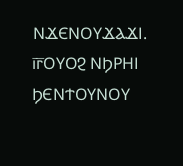ⲚϪⲈⲚⲞⲨϪⲀϪⲒ.
ⲓ̅ⲅ̅ⲞⲨⲞϨ ⲚϦⲢⲎⲒ ϦⲈⲚϮⲞⲨⲚⲞⲨ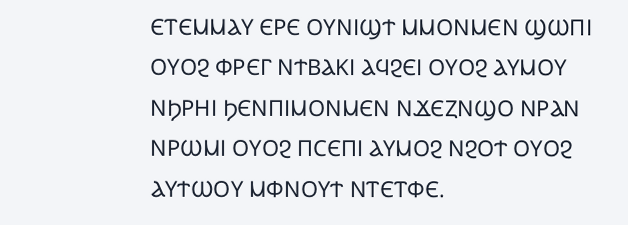ⲈⲦⲈⲘⲘⲀⲨ ⲈⲢⲈ ⲞⲨⲚⲒϢϮ ⲘⲘⲞⲚⲘⲈⲚ ϢⲰⲠⲒ ⲞⲨⲞϨ ⲪⲢⲈⲄ ⲚϮⲂⲀⲔⲒ ⲀϤϨⲈⲒ ⲞⲨⲞϨ ⲀⲨⲘⲞⲨ ⲚϦⲢⲎⲒ ϦⲈⲚⲠⲒⲘⲞⲚⲘⲈⲚ ⲚϪⲈⲌⲚϢⲞ ⲚⲢⲀⲚ ⲚⲢⲰⲘⲒ ⲞⲨⲞϨ ⲠⲤⲈⲠⲒ ⲀⲨⲘⲞϨ ⲚϨⲞϮ ⲞⲨⲞϨ ⲀⲨϮⲰⲞⲨ ⲘⲪⲚⲞⲨϮ ⲚⲦⲈⲦⲪⲈ.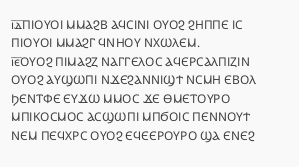ⲓ̅ⲇ̅ⲠⲒⲞⲨⲞⲒ ⲘⲘⲀϨⲂ ⲀϤⲤⲒⲚⲒ ⲞⲨⲞϨ ϨⲎⲠⲠⲈ ⲒⲤ ⲠⲒⲞⲨⲞⲒ ⲘⲘⲀϨⲄ ϤⲚⲎⲞⲨ ⲚⲬⲰⲖⲈⲘ.
ⲓ̅ⲉ̅ⲞⲨⲞϨ ⲠⲒⲘⲀϨⲌ ⲚⲀⲄⲄⲈⲖⲞⲤ ⲀϤⲈⲢⲤⲀⲖⲠⲒⲌⲒⲚ ⲞⲨⲞϨ ⲀⲨϢⲰⲠⲒ ⲚϪⲈϨⲀⲚⲚⲒϢϮ ⲚⲤⲘⲎ ⲈⲂⲞⲖ ϦⲈⲚⲦⲪⲈ ⲈⲨϪⲰ ⲘⲘⲞⲤ ϪⲈ ⲐⲘⲈⲦⲞⲨⲢⲞ ⲘⲠⲒⲔⲞⲤⲘⲞⲤ ⲀⲤϢⲰⲠⲒ ⲘⲠϬⲞⲒⲤ ⲠⲈⲚⲚⲞⲨϮ ⲚⲈⲘ ⲠⲈϤⲬⲢⲤ ⲞⲨⲞϨ ⲈϤⲈⲈⲢⲞⲨⲢⲞ ϢⲀ ⲈⲚⲈϨ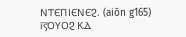ⲚⲦⲈⲠⲒⲈⲚⲈϨ. (aiōn g165)
ⲓ̅ⲋ̅ⲞⲨⲞϨ ⲔⲆ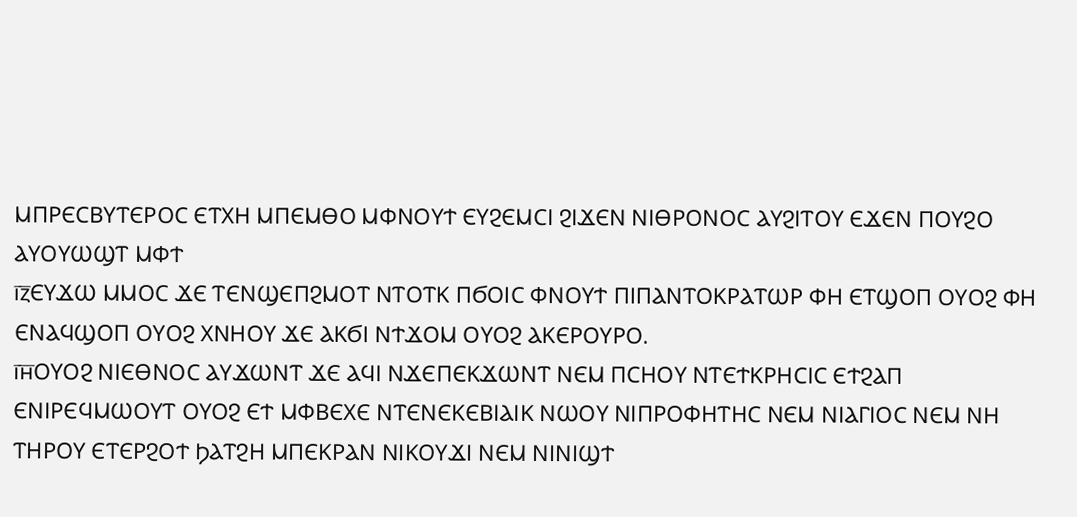ⲘⲠⲢⲈⲤⲂⲨⲦⲈⲢⲞⲤ ⲈⲦⲬⲎ ⲘⲠⲈⲘⲐⲞ ⲘⲪⲚⲞⲨϮ ⲈⲨϨⲈⲘⲤⲒ ϨⲒϪⲈⲚ ⲚⲒⲐⲢⲞⲚⲞⲤ ⲀⲨϨⲒⲦⲞⲨ ⲈϪⲈⲚ ⲠⲞⲨϨⲞ ⲀⲨⲞⲨⲰϢⲦ ⲘⲪϮ
ⲓ̅ⲍ̅ⲈⲨϪⲰ ⲘⲘⲞⲤ ϪⲈ ⲦⲈⲚϢⲈⲠϨⲘⲞⲦ ⲚⲦⲞⲦⲔ ⲠϬⲞⲒⲤ ⲪⲚⲞⲨϮ ⲠⲒⲠⲀⲚⲦⲞⲔⲢⲀⲦⲰⲢ ⲪⲎ ⲈⲦϢⲞⲠ ⲞⲨⲞϨ ⲪⲎ ⲈⲚⲀϤϢⲞⲠ ⲞⲨⲞϨ ⲬⲚⲎⲞⲨ ϪⲈ ⲀⲔϬⲒ ⲚϮϪⲞⲘ ⲞⲨⲞϨ ⲀⲔⲈⲢⲞⲨⲢⲞ.
ⲓ̅ⲏ̅ⲞⲨⲞϨ ⲚⲒⲈⲐⲚⲞⲤ ⲀⲨϪⲰⲚⲦ ϪⲈ ⲀϤⲒ ⲚϪⲈⲠⲈⲔϪⲰⲚⲦ ⲚⲈⲘ ⲠⲤⲎⲞⲨ ⲚⲦⲈϮⲔⲢⲎⲤⲒⲤ ⲈϮϨⲀⲠ ⲈⲚⲒⲢⲈϤⲘⲰⲞⲨⲦ ⲞⲨⲞϨ ⲈϮ ⲘⲪⲂⲈⲬⲈ ⲚⲦⲈⲚⲈⲔⲈⲂⲒⲀⲒⲔ ⲚⲰⲞⲨ ⲚⲒⲠⲢⲞⲪⲎⲦⲎⲤ ⲚⲈⲘ ⲚⲒⲀⲄⲒⲞⲤ ⲚⲈⲘ ⲚⲎ ⲦⲎⲢⲞⲨ ⲈⲦⲈⲢϨⲞϮ ϦⲀⲦϨⲎ ⲘⲠⲈⲔⲢⲀⲚ ⲚⲒⲔⲞⲨϪⲒ ⲚⲈⲘ ⲚⲒⲚⲒϢϮ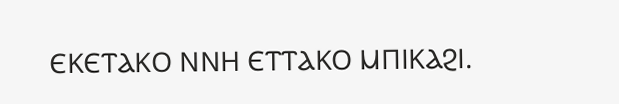ⲈⲔⲈⲦⲀⲔⲞ ⲚⲚⲎ ⲈⲦⲦⲀⲔⲞ ⲘⲠⲒⲔⲀϨⲒ.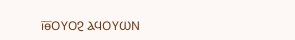ⲓ̅ⲑ̅ⲞⲨⲞϨ ⲀϤⲞⲨⲰⲚ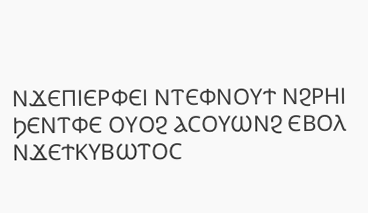ⲚϪⲈⲠⲒⲈⲢⲪⲈⲒ ⲚⲦⲈⲪⲚⲞⲨϮ ⲚϨⲢⲎⲒ ϦⲈⲚⲦⲪⲈ ⲞⲨⲞϨ ⲀⲤⲞⲨⲰⲚϨ ⲈⲂⲞⲖ ⲚϪⲈϮⲔⲨⲂⲰⲦⲞⲤ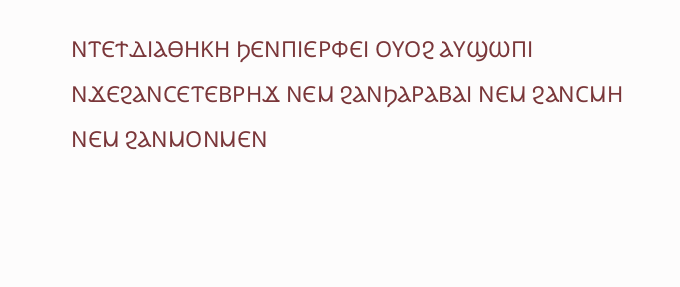ⲚⲦⲈϮⲆⲒⲀⲐⲎⲔⲎ ϦⲈⲚⲠⲒⲈⲢⲪⲈⲒ ⲞⲨⲞϨ ⲀⲨϢⲰⲠⲒ ⲚϪⲈϨⲀⲚⲤⲈⲦⲈⲂⲢⲎϪ ⲚⲈⲘ ϨⲀⲚϦⲀⲢⲀⲂⲀⲒ ⲚⲈⲘ ϨⲀⲚⲤⲘⲎ ⲚⲈⲘ ϨⲀⲚⲘⲞⲚⲘⲈⲚ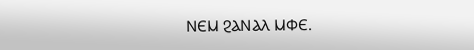ⲚⲈⲘ ϨⲀⲚⲀⲖ ⲘⲪⲈ.